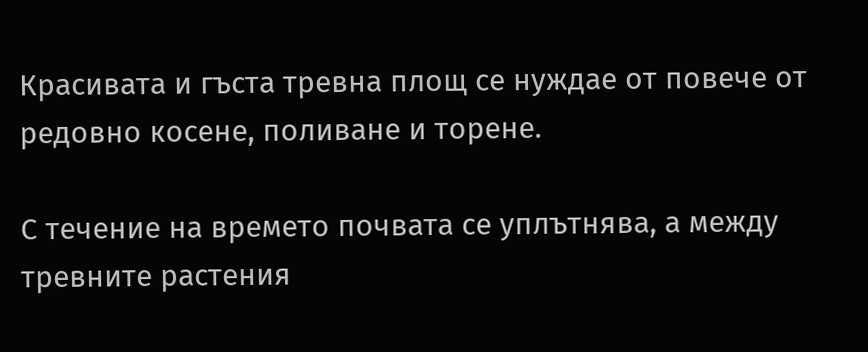Красивата и гъста тревна площ се нуждае от повече от редовно косене, поливане и торене.

С течение на времето почвата се уплътнява, а между тревните растения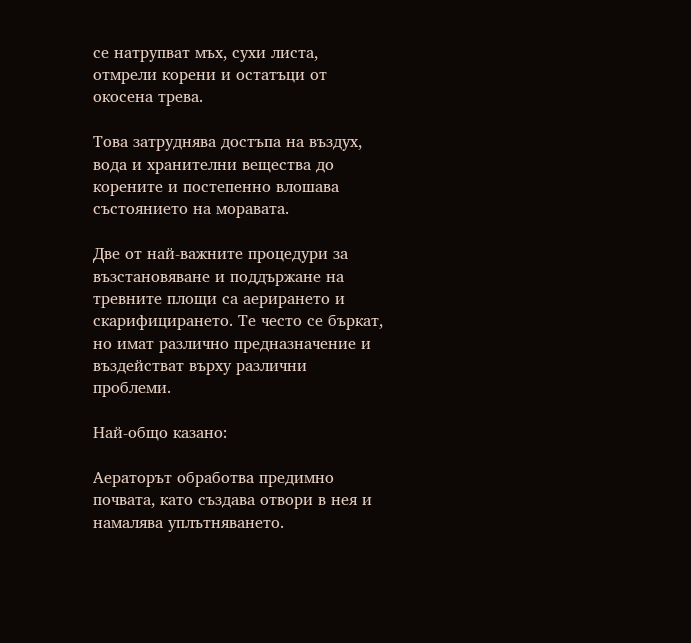се натрупват мъх, сухи листа, отмрели корени и остатъци от окосена трева.

Това затруднява достъпа на въздух, вода и хранителни вещества до корените и постепенно влошава състоянието на моравата.

Две от най-важните процедури за възстановяване и поддържане на тревните площи са аерирането и скарифицирането. Те често се бъркат, но имат различно предназначение и въздействат върху различни проблеми.

Най-общо казано:

Аераторът обработва предимно почвата, като създава отвори в нея и намалява уплътняването.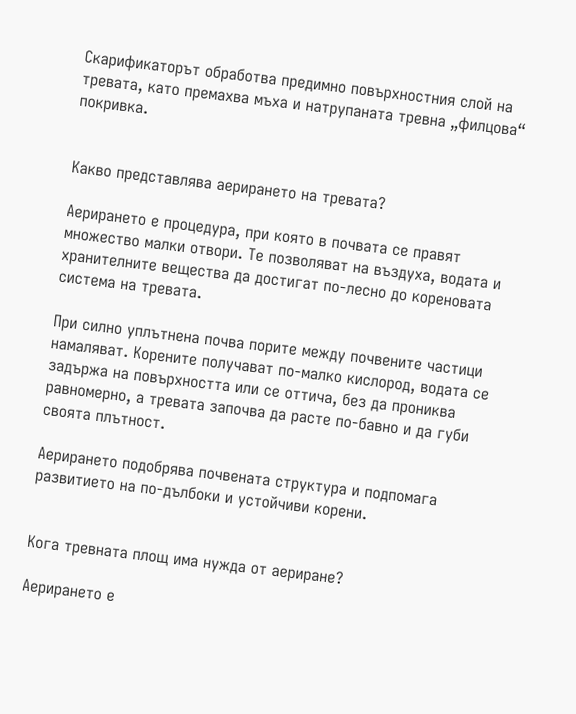Скарификаторът обработва предимно повърхностния слой на тревата, като премахва мъха и натрупаната тревна „филцова“ покривка.


Какво представлява аерирането на тревата?

Аерирането е процедура, при която в почвата се правят множество малки отвори. Те позволяват на въздуха, водата и хранителните вещества да достигат по-лесно до кореновата система на тревата.

При силно уплътнена почва порите между почвените частици намаляват. Корените получават по-малко кислород, водата се задържа на повърхността или се оттича, без да прониква равномерно, а тревата започва да расте по-бавно и да губи своята плътност.

Аерирането подобрява почвената структура и подпомага развитието на по-дълбоки и устойчиви корени.


Кога тревната площ има нужда от аериране?

Аерирането е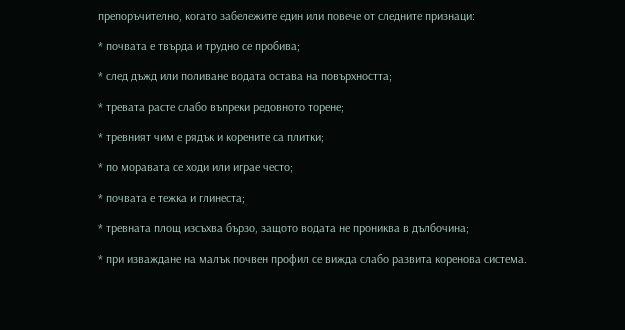препоръчително, когато забележите един или повече от следните признаци:

* почвата е твърда и трудно се пробива;

* след дъжд или поливане водата остава на повърхността;

* тревата расте слабо въпреки редовното торене;

* тревният чим е рядък и корените са плитки;

* по моравата се ходи или играе често;

* почвата е тежка и глинеста;

* тревната площ изсъхва бързо, защото водата не прониква в дълбочина;

* при изваждане на малък почвен профил се вижда слабо развита коренова система.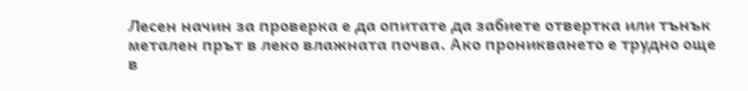Лесен начин за проверка е да опитате да забиете отвертка или тънък метален прът в леко влажната почва. Ако проникването е трудно още в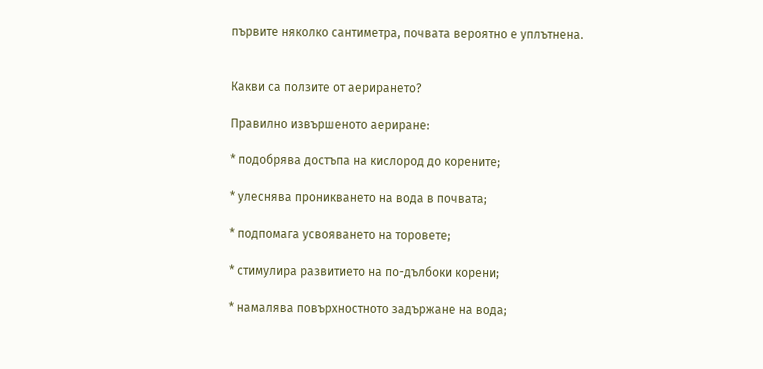първите няколко сантиметра, почвата вероятно е уплътнена.


Какви са ползите от аерирането?

Правилно извършеното аериране:

* подобрява достъпа на кислород до корените;

* улеснява проникването на вода в почвата;

* подпомага усвояването на торовете;

* стимулира развитието на по-дълбоки корени;

* намалява повърхностното задържане на вода;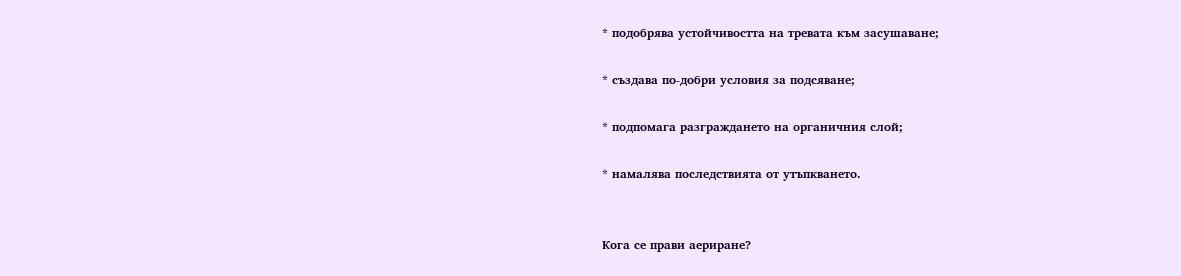* подобрява устойчивостта на тревата към засушаване;

* създава по-добри условия за подсяване;

* подпомага разграждането на органичния слой;

* намалява последствията от утъпкването.


Кога се прави аериране?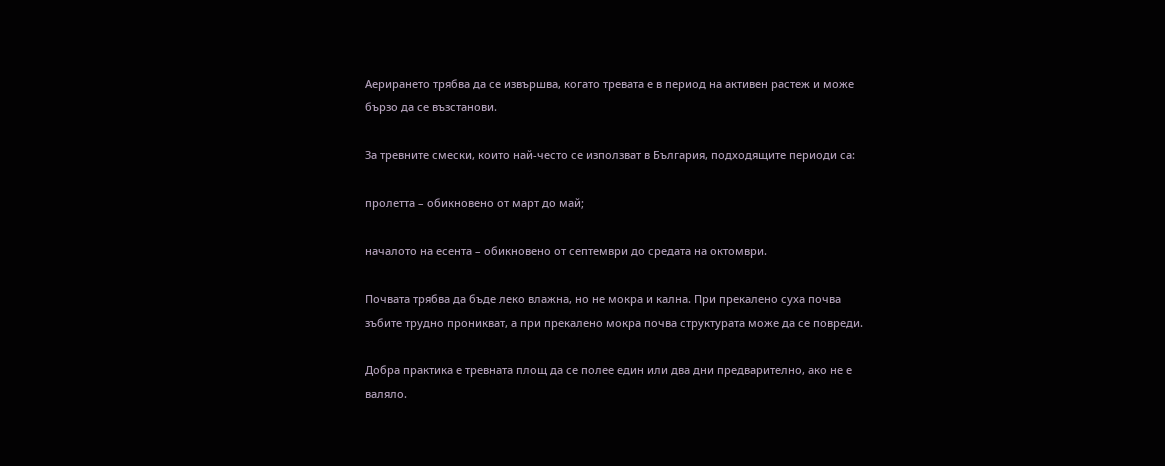Аерирането трябва да се извършва, когато тревата е в период на активен растеж и може бързо да се възстанови.

За тревните смески, които най-често се използват в България, подходящите периоди са:

пролетта – обикновено от март до май;

началото на есента – обикновено от септември до средата на октомври.

Почвата трябва да бъде леко влажна, но не мокра и кална. При прекалено суха почва зъбите трудно проникват, а при прекалено мокра почва структурата може да се повреди.

Добра практика е тревната площ да се полее един или два дни предварително, ако не е валяло.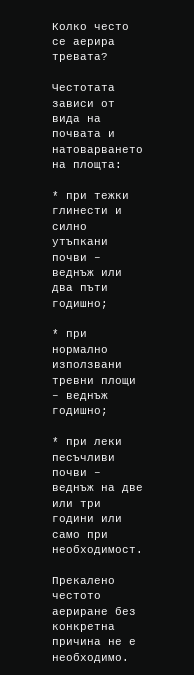Колко често се аерира тревата?

Честотата зависи от вида на почвата и натоварването на площта:

* при тежки глинести и силно утъпкани почви – веднъж или два пъти годишно;

* при нормално използвани тревни площи – веднъж годишно;

* при леки песъчливи почви – веднъж на две или три години или само при необходимост.

Прекалено честото аериране без конкретна причина не е необходимо.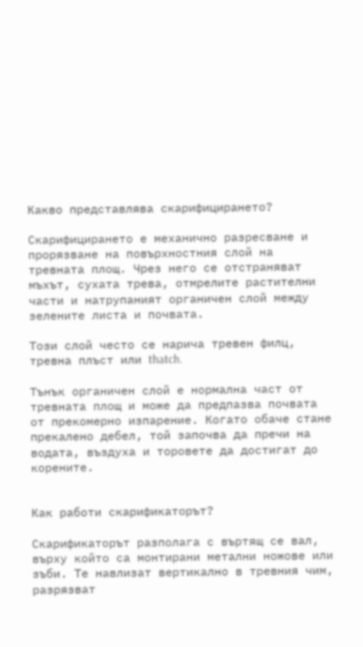Какво представлява скарифицирането?

Скарифицирането е механично разресване и прорязване на повърхностния слой на тревната площ. Чрез него се отстраняват мъхът, сухата трева, отмрелите растителни части и натрупаният органичен слой между зелените листа и почвата.

Този слой често се нарича тревен филц, тревна плъст или thatch.

Тънък органичен слой е нормална част от тревната площ и може да предпазва почвата от прекомерно изпарение. Когато обаче стане прекалено дебел, той започва да пречи на водата, въздуха и торовете да достигат до корените.


Как работи скарификаторът?

Скарификаторът разполага с въртящ се вал, върху който са монтирани метални ножове или зъби. Те навлизат вертикално в тревния чим, разрязват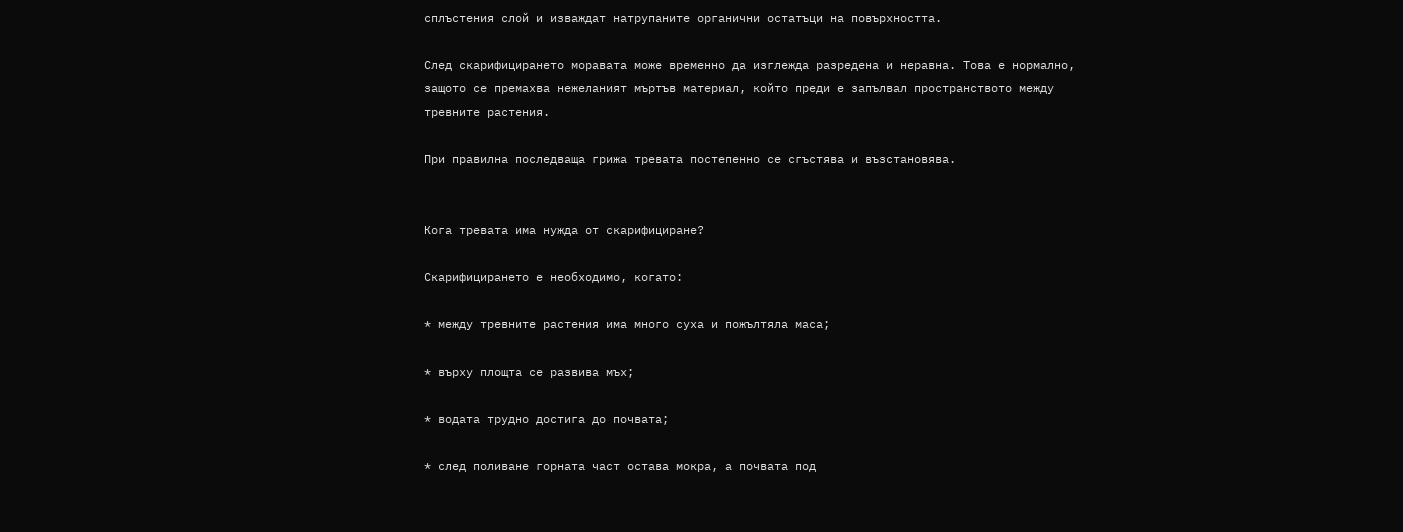сплъстения слой и изваждат натрупаните органични остатъци на повърхността.

След скарифицирането моравата може временно да изглежда разредена и неравна. Това е нормално, защото се премахва нежеланият мъртъв материал, който преди е запълвал пространството между тревните растения.

При правилна последваща грижа тревата постепенно се сгъстява и възстановява.


Кога тревата има нужда от скарифициране?

Скарифицирането е необходимо, когато:

* между тревните растения има много суха и пожълтяла маса;

* върху площта се развива мъх;

* водата трудно достига до почвата;

* след поливане горната част остава мокра, а почвата под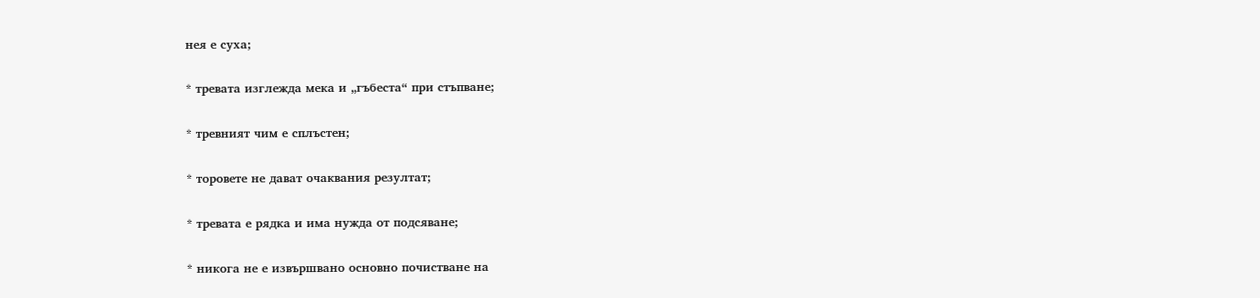нея е суха;

* тревата изглежда мека и „гъбеста“ при стъпване;

* тревният чим е сплъстен;

* торовете не дават очаквания резултат;

* тревата е рядка и има нужда от подсяване;

* никога не е извършвано основно почистване на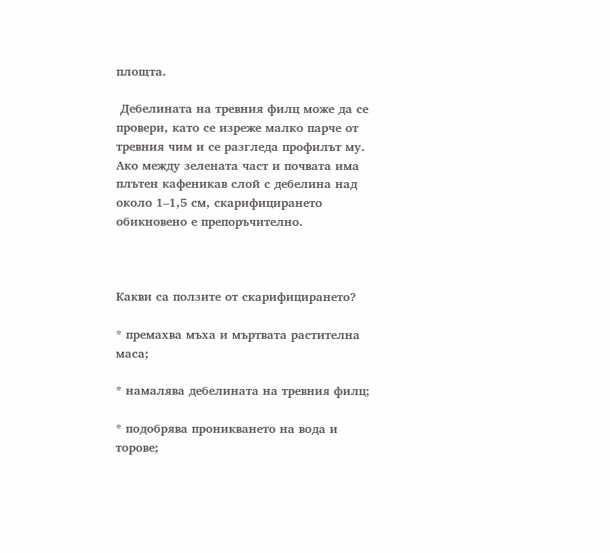площта.

 Дебелината на тревния филц може да се провери, като се изреже малко парче от тревния чим и се разгледа профилът му. Ако между зелената част и почвата има плътен кафеникав слой с дебелина над около 1–1,5 см, скарифицирането обикновено е препоръчително.



Какви са ползите от скарифицирането?

* премахва мъха и мъртвата растителна маса;

* намалява дебелината на тревния филц;

* подобрява проникването на вода и торове;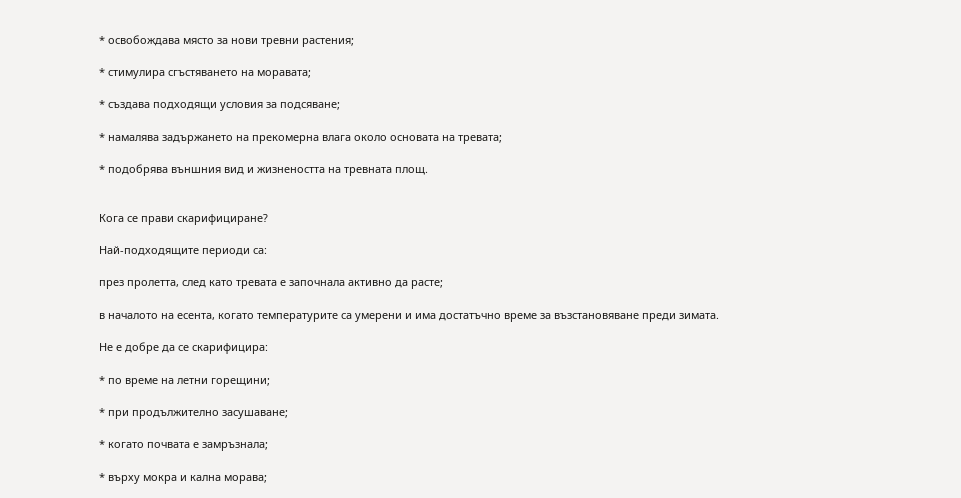* освобождава място за нови тревни растения;

* стимулира сгъстяването на моравата;

* създава подходящи условия за подсяване;

* намалява задържането на прекомерна влага около основата на тревата;

* подобрява външния вид и жизнеността на тревната площ.


Кога се прави скарифициране?

Най-подходящите периоди са:

през пролетта, след като тревата е започнала активно да расте;

в началото на есента, когато температурите са умерени и има достатъчно време за възстановяване преди зимата.

Не е добре да се скарифицира:

* по време на летни горещини;

* при продължително засушаване;

* когато почвата е замръзнала;

* върху мокра и кална морава;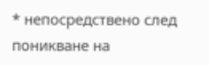* непосредствено след поникване на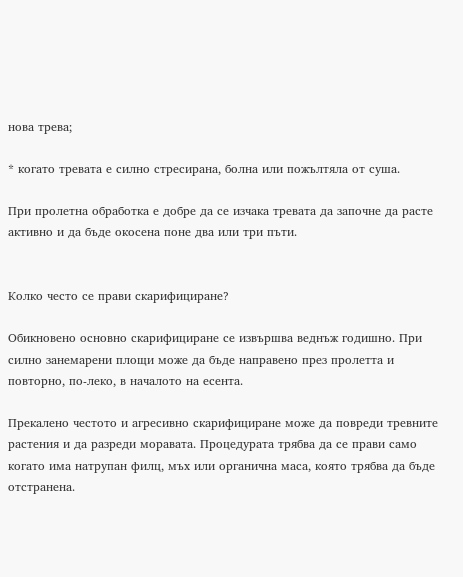нова трева;

* когато тревата е силно стресирана, болна или пожълтяла от суша.

При пролетна обработка е добре да се изчака тревата да започне да расте активно и да бъде окосена поне два или три пъти.


Колко често се прави скарифициране?

Обикновено основно скарифициране се извършва веднъж годишно. При силно занемарени площи може да бъде направено през пролетта и повторно, по-леко, в началото на есента.

Прекалено честото и агресивно скарифициране може да повреди тревните растения и да разреди моравата. Процедурата трябва да се прави само когато има натрупан филц, мъх или органична маса, която трябва да бъде отстранена.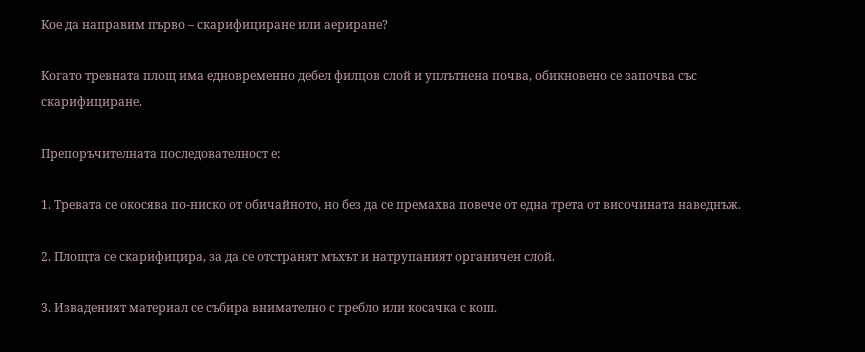Кое да направим първо – скарифициране или аериране?

Когато тревната площ има едновременно дебел филцов слой и уплътнена почва, обикновено се започва със скарифициране.

Препоръчителната последователност е:

1. Тревата се окосява по-ниско от обичайното, но без да се премахва повече от една трета от височината наведнъж.

2. Площта се скарифицира, за да се отстранят мъхът и натрупаният органичен слой.

3. Изваденият материал се събира внимателно с гребло или косачка с кош.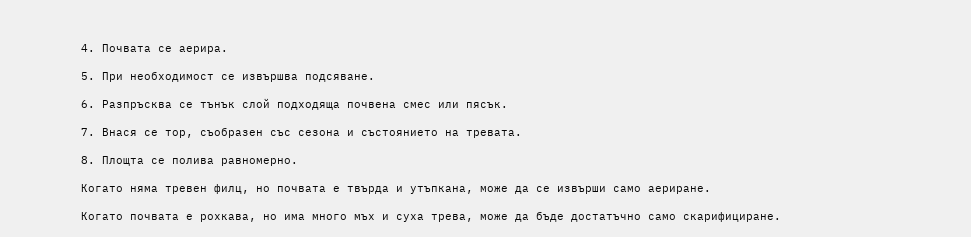4. Почвата се аерира.

5. При необходимост се извършва подсяване.

6. Разпръсква се тънък слой подходяща почвена смес или пясък.

7. Внася се тор, съобразен със сезона и състоянието на тревата.

8. Площта се полива равномерно.

Когато няма тревен филц, но почвата е твърда и утъпкана, може да се извърши само аериране.

Когато почвата е рохкава, но има много мъх и суха трева, може да бъде достатъчно само скарифициране.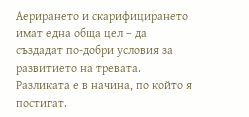Аерирането и скарифицирането имат една обща цел – да създадат по-добри условия за развитието на тревата. Разликата е в начина, по който я постигат.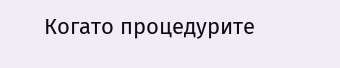Когато процедурите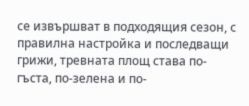се извършват в подходящия сезон, с правилна настройка и последващи грижи, тревната площ става по-гъста, по-зелена и по-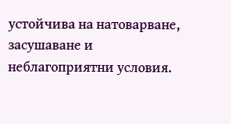устойчива на натоварване, засушаване и неблагоприятни условия.